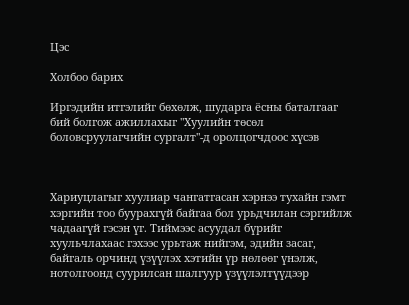Цэс

Холбоо барих

Иргэдийн итгэлийг бөхөлж, шударга ёсны баталгааг бий болгож ажиллахыг "Хуулийн төсөл боловсруулагчийн сургалт"-д оролцогчдоос хүсэв



Хариуцлагыг хуулиар чангатгасан хэрнээ тухайн гэмт хэргийн тоо буурахгүй байгаа бол урьдчилан сэргийлж чадаагүй гэсэн үг. Тиймээс асуудал бүрийг хуульчлахаас гэхээс урьтаж нийгэм, эдийн засаг, байгаль орчинд үзүүлэх хэтийн үр нөлөөг үнэлж, нотолгоонд суурилсан шалгуур үзүүлэлтүүдээр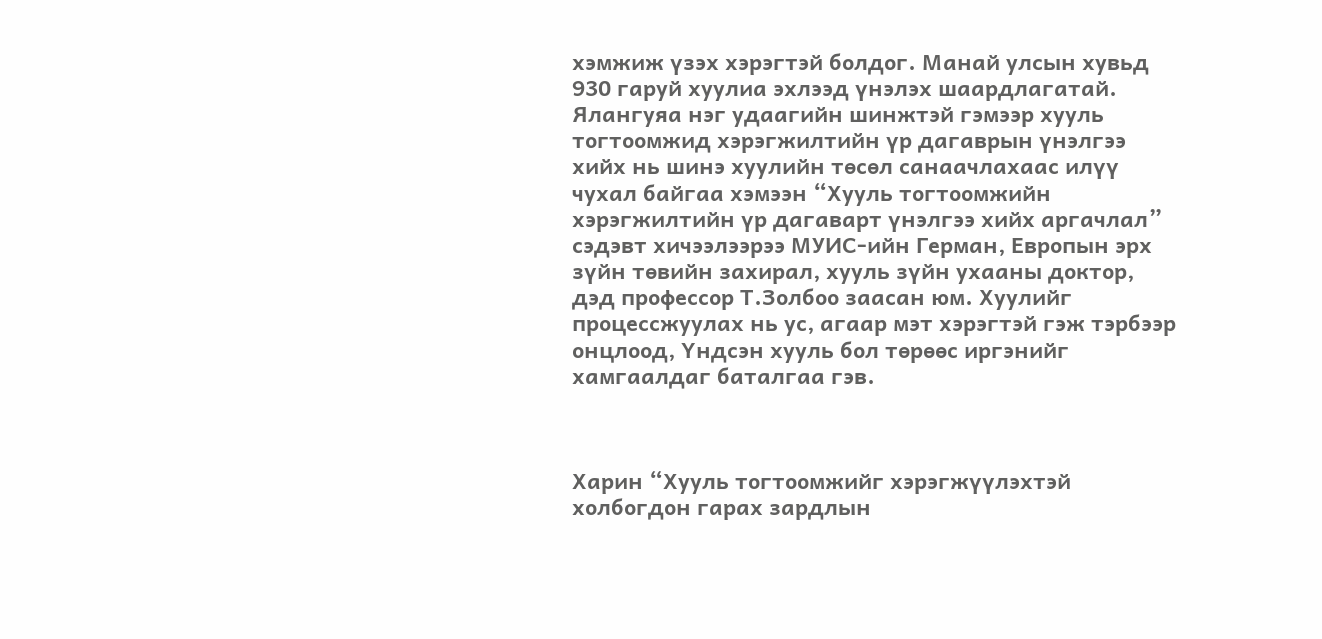хэмжиж үзэх хэрэгтэй болдог. Манай улсын хувьд 930 гаруй хуулиа эхлээд үнэлэх шаардлагатай. Ялангуяа нэг удаагийн шинжтэй гэмээр хууль тогтоомжид хэрэгжилтийн үр дагаврын үнэлгээ хийх нь шинэ хуулийн төсөл санаачлахаас илүү чухал байгаа хэмээн “Хууль тогтоомжийн хэрэгжилтийн үр дагаварт үнэлгээ хийх аргачлал” сэдэвт хичээлээрээ МУИС-ийн Герман, Европын эрх зүйн төвийн захирал, хууль зүйн ухааны доктор, дэд профессор Т.Золбоо заасан юм. Хуулийг процессжуулах нь ус, агаар мэт хэрэгтэй гэж тэрбээр онцлоод, Үндсэн хууль бол төрөөс иргэнийг хамгаалдаг баталгаа гэв.



Харин “Хууль тогтоомжийг хэрэгжүүлэхтэй холбогдон гарах зардлын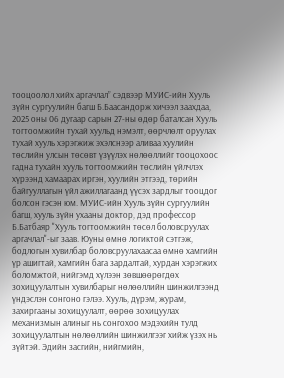тооцоолол хийх аргачлал” сэдвээр МУИС-ийн Хууль зүйн сургуулийн багш Б.Баасандорж хичээл заахдаа, 2025 оны 06 дугаар сарын 27-ны өдөр баталсан Хууль тогтоомжийн тухай хуульд нэмэлт, өөрчлөлт оруулах тухай хууль хэрэгжиж эхэлснээр аливаа хуулийн төслийн улсын төсөвт үзүүлэх нөлөөллийг тооцохоос гадна тухайн хууль тогтоомжийн төслийн үйлчлэх хүрээнд хамаарах иргэн, хуулийн этгээд, төрийн байгууллагын үйл ажиллагаанд үүсэх зардлыг тооцдог болсон гэсэн юм. МУИС-ийн Хууль зүйн сургуулийн багш, хууль зүйн ухааны доктор, дэд профессор Б.Батбаяр "Хууль тогтоомжийн төсөл боловсруулах аргачлал"-ыг заав. Юуны өмнө логиктой сэтгэж, бодлогын хувилбар боловсруулахаасаа өмнө хамгийн үр ашигтай, хамгийн бага зардалтай, хурдан хэрэгжих боломжтой, нийгэмд хүлээн зөвшөөрөгдөх зохицуулалтын хувилбарыг нөлөөллийн шинжилгээнд үндэслэн сонгоно гэлээ. Хууль, дүрэм, журам, захиргааны зохицуулалт, өөрөө зохицуулах механизмын алиныг нь сонгохоо мэдэхийн тулд зохицуулалтын нөлөөллийн шинжилгээг хийж үзэх нь зүйтэй. Эдийн засгийн, нийгмийн,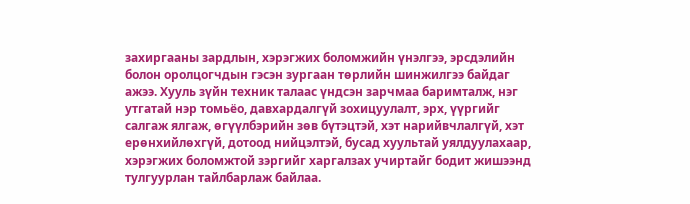захиргааны зардлын, хэрэгжих боломжийн үнэлгээ, эрсдэлийн болон оролцогчдын гэсэн зургаан төрлийн шинжилгээ байдаг ажээ. Хууль зүйн техник талаас үндсэн зарчмаа баримталж, нэг утгатай нэр томьёо, давхардалгүй зохицуулалт, эрх, үүргийг салгаж ялгаж, өгүүлбэрийн зөв бүтэцтэй, хэт нарийвчлалгүй, хэт ерөнхийлөхгүй, дотоод нийцэлтэй, бусад хуультай уялдуулахаар, хэрэгжих боломжтой зэргийг харгалзах учиртайг бодит жишээнд тулгуурлан тайлбарлаж байлаа.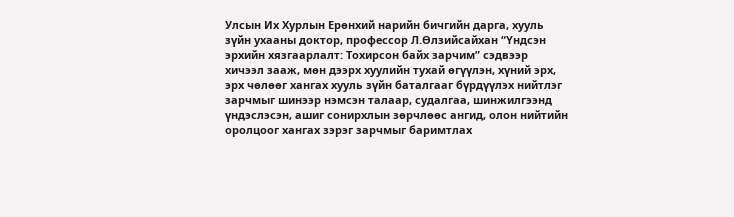Улсын Их Хурлын Ерөнхий нарийн бичгийн дарга, хууль зүйн ухааны доктор, профессор Л.Өлзийсайхан “Үндсэн эрхийн хязгаарлалт: Тохирсон байх зарчим” сэдвээр хичээл зааж, мөн дээрх хуулийн тухай өгүүлэн, хүний эрх, эрх чөлөөг хангах хууль зүйн баталгааг бүрдүүлэх нийтлэг зарчмыг шинээр нэмсэн талаар, судалгаа, шинжилгээнд үндэслэсэн, ашиг сонирхлын зөрчлөөс ангид, олон нийтийн оролцоог хангах зэрэг зарчмыг баримтлах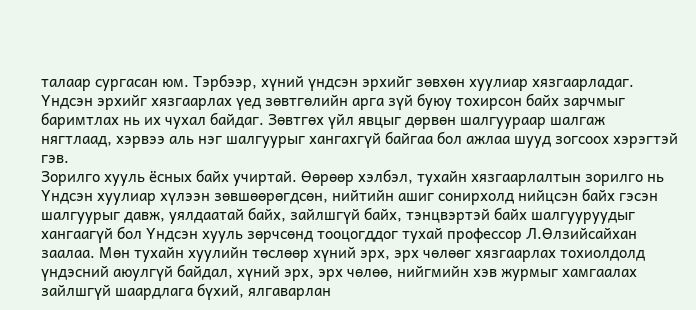талаар сургасан юм. Тэрбээр, хүний үндсэн эрхийг зөвхөн хуулиар хязгаарладаг. Үндсэн эрхийг хязгаарлах үед зөвтгөлийн арга зүй буюу тохирсон байх зарчмыг баримтлах нь их чухал байдаг. Зөвтгөх үйл явцыг дөрвөн шалгуураар шалгаж нягтлаад, хэрвээ аль нэг шалгуурыг хангахгүй байгаа бол ажлаа шууд зогсоох хэрэгтэй гэв.
Зорилго хууль ёсных байх учиртай. Өөрөөр хэлбэл, тухайн хязгаарлалтын зорилго нь Үндсэн хуулиар хүлээн зөвшөөрөгдсөн, нийтийн ашиг сонирхолд нийцсэн байх гэсэн шалгуурыг давж, уялдаатай байх, зайлшгүй байх, тэнцвэртэй байх шалгууруудыг хангаагүй бол Үндсэн хууль зөрчсөнд тооцогддог тухай профессор Л.Өлзийсайхан заалаа. Мөн тухайн хуулийн төслөөр хүний эрх, эрх чөлөөг хязгаарлах тохиолдолд үндэсний аюулгүй байдал, хүний эрх, эрх чөлөө, нийгмийн хэв журмыг хамгаалах зайлшгүй шаардлага бүхий, ялгаварлан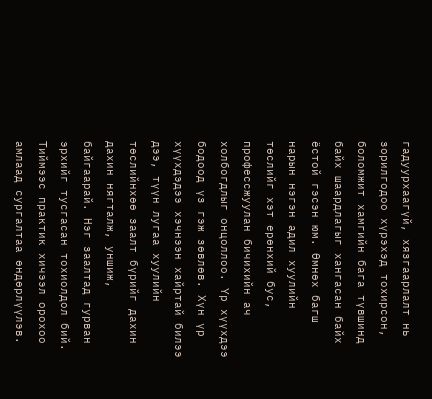гадуурхаагүй, хязгаарлалт нь зорилгодоо хүрэхэд тохирсон, боломжит хамгийн бага түвшинд байх шаардлагыг хангасан байх ёстой гэсэн юм. Өмнөх багш нарын нэгэн адил хуулийн төслийг хэт ерөнхий бус, профессжуулан бичихийн ач холбогдлыг онцоллоо. Үр хүүхдээ бодоод үз гэж зөвлөв. Хүн үр хүүхдэдээ хэчнээн хайртай билээ дээ, түүн лугаа хуулийн төслийнхөө заалт бүрийг дахин дахин нягталж, уншиж, байгаарай. Нэг заалтад гурван эрхийг тусгасан тохиолдол бий. Тиймээс практик хичээл орохоо амлаад сургалтаа өндөрлүүлэв.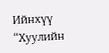Ийнхүү “Хуулийн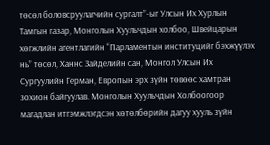төсөл боловсруулагчийн сургалт”-ыг Улсын Их Хурлын Тамгын газар, Монголын Хуульчдын холбоо, Швейцарын хөгжлийн агентлагийн “Парламентын институцийг бэхжүүлэх нь” төсөл, Ханнс Зайделийн сан, Монгол Улсын Их Сургуулийн Герман, Европын эрх зүйн төвөөс хамтран зохион байгуулав. Монголын Хуульчдын Холбоогоор магадлан итгэмжлэгдсэн хөтөлбөрийн дагуу хууль зүйн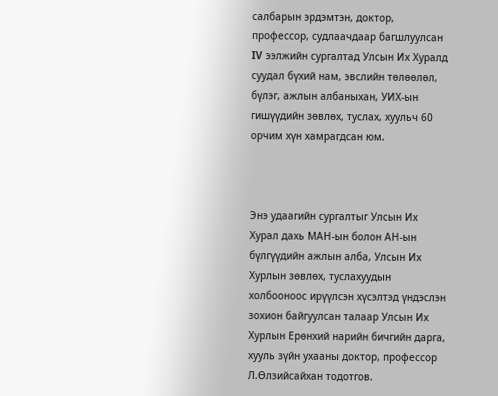салбарын эрдэмтэн, доктор, профессор, судлаачдаар багшлуулсан IV ээлжийн сургалтад Улсын Их Хуралд суудал бүхий нам, эвслийн төлөөлөл, бүлэг, ажлын албаныхан, УИХ-ын гишүүдийн зөвлөх, туслах, хуульч 60 орчим хүн хамрагдсан юм.



Энэ удаагийн сургалтыг Улсын Их Хурал дахь МАН-ын болон АН-ын бүлгүүдийн ажлын алба, Улсын Их Хурлын зөвлөх, туслахуудын холбооноос ирүүлсэн хүсэлтэд үндэслэн зохион байгуулсан талаар Улсын Их Хурлын Ерөнхий нарийн бичгийн дарга, хууль зүйн ухааны доктор, профессор Л.Өлзийсайхан тодотгов.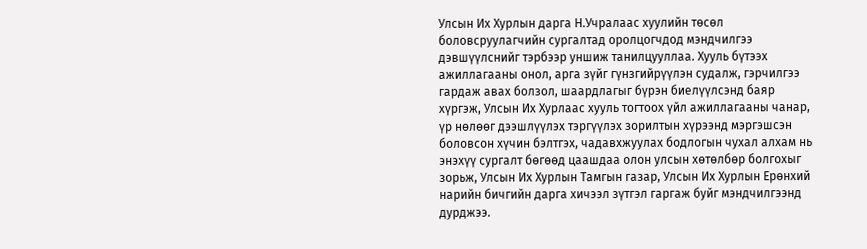Улсын Их Хурлын дарга Н.Учралаас хуулийн төсөл боловсруулагчийн сургалтад оролцогчдод мэндчилгээ дэвшүүлснийг тэрбээр уншиж танилцууллаа. Хууль бүтээх ажиллагааны онол, арга зүйг гүнзгийрүүлэн судалж, гэрчилгээ гардаж авах болзол, шаардлагыг бүрэн биелүүлсэнд баяр хүргэж, Улсын Их Хурлаас хууль тогтоох үйл ажиллагааны чанар, үр нөлөөг дээшлүүлэх тэргүүлэх зорилтын хүрээнд мэргэшсэн боловсон хүчин бэлтгэх, чадавхжуулах бодлогын чухал алхам нь энэхүү сургалт бөгөөд цаашдаа олон улсын хөтөлбөр болгохыг зорьж, Улсын Их Хурлын Тамгын газар, Улсын Их Хурлын Ерөнхий нарийн бичгийн дарга хичээл зүтгэл гаргаж буйг мэндчилгээнд дурджээ.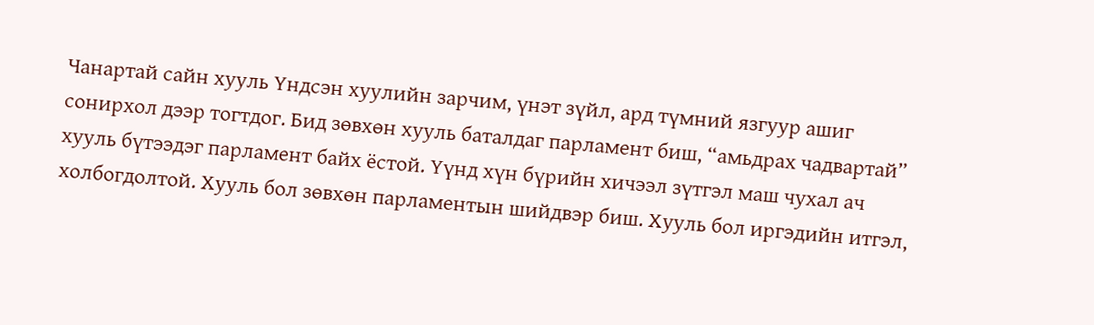Чанартай сайн хууль Үндсэн хуулийн зарчим, үнэт зүйл, ард түмний язгуур ашиг сонирхол дээр тогтдог. Бид зөвхөн хууль баталдаг парламент биш, “амьдрах чадвартай” хууль бүтээдэг парламент байх ёстой. Үүнд хүн бүрийн хичээл зүтгэл маш чухал ач холбогдолтой. Хууль бол зөвхөн парламентын шийдвэр биш. Хууль бол иргэдийн итгэл,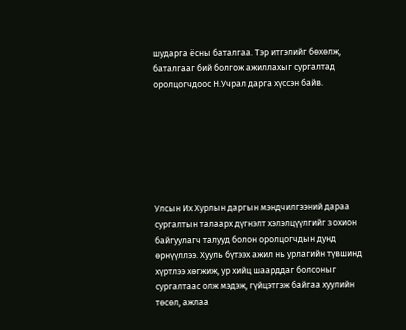шударга ёсны баталгаа. Тэр итгэлийг бөхөлж, баталгааг бий болгож ажиллахыг сургалтад оролцогчдоос Н.Учрал дарга хүссэн байв.







Улсын Их Хурлын даргын мэндчилгээний дараа сургалтын талаарх дүгнэлт хэлэлцүүлгийг зохион байгуулагч талууд болон оролцогчдын дунд өрнүүллээ. Хууль бүтээх ажил нь урлагийн түвшинд хүртлээ хөгжиж, ур хийц шаарддаг болсоныг сургалтаас олж мэдэж, гүйцэтгэж байгаа хуулийн төсөл, ажлаа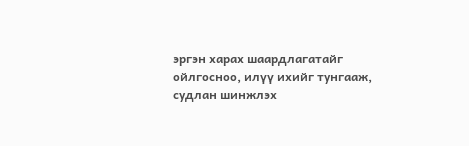эргэн харах шаардлагатайг ойлгосноо, илүү ихийг тунгааж, судлан шинжлэх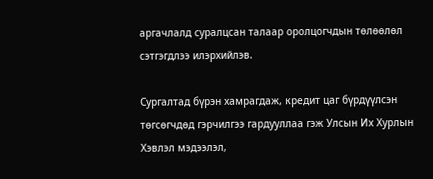аргачлалд суралцсан талаар оролцогчдын төлөөлөл сэтгэгдлээ илэрхийлэв.

Сургалтад бүрэн хамрагдаж, кредит цаг бүрдүүлсэн төгсөгчдөд гэрчилгээ гардууллаа гэж Улсын Их Хурлын Хэвлэл мэдээлэл,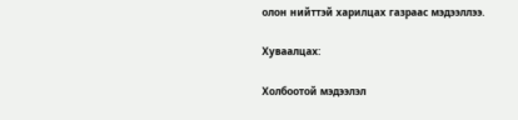олон нийттэй харилцах газраас мэдээллээ.

Хуваалцах:

Холбоотой мэдээлэл